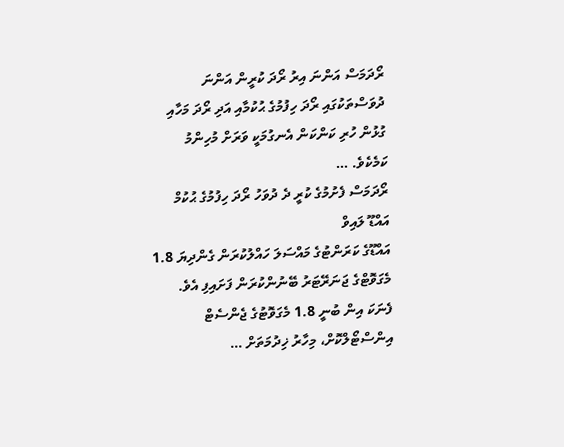ރޯދަމަސް އަންނަ އިރު ރޯދަ ކުރީން އަންނަ ދުވަސްތަކުގައި ރޯދަ ހިފުމުގެ ޙުކުމާއި އަދި ރޯދަ މަހާއި ގުޅުން ހުރި ކަންކަން އެނގުމަކީ ވަރަށް މުހިންމު ކަމެކެވެ. …
ރޯދަމަސް ފެށުމުގެ ކުރީ ދެ ދުވަހު ރޯދަ ހިފުމުގެ ޙުކުމް
އައްޑޫ ލައިވް
އައްޑޫގެ ކަރަންޓުގެ މައްސަލަ ހައްލުކުރަން ގެންދިޔަ 1.8 މެގަވޮޓްގެ ޖަނަރޭޓަރު ބޭނުންކުރަން ފަށައިފި އެވެ. ފެނަކަ އިން ބުނީ 1.8 މެގަވޮޓުގެ ޖެންސެޓް އިންސްޓޯލްކޮށް، މިހާރު ޚިދުމަތަށް …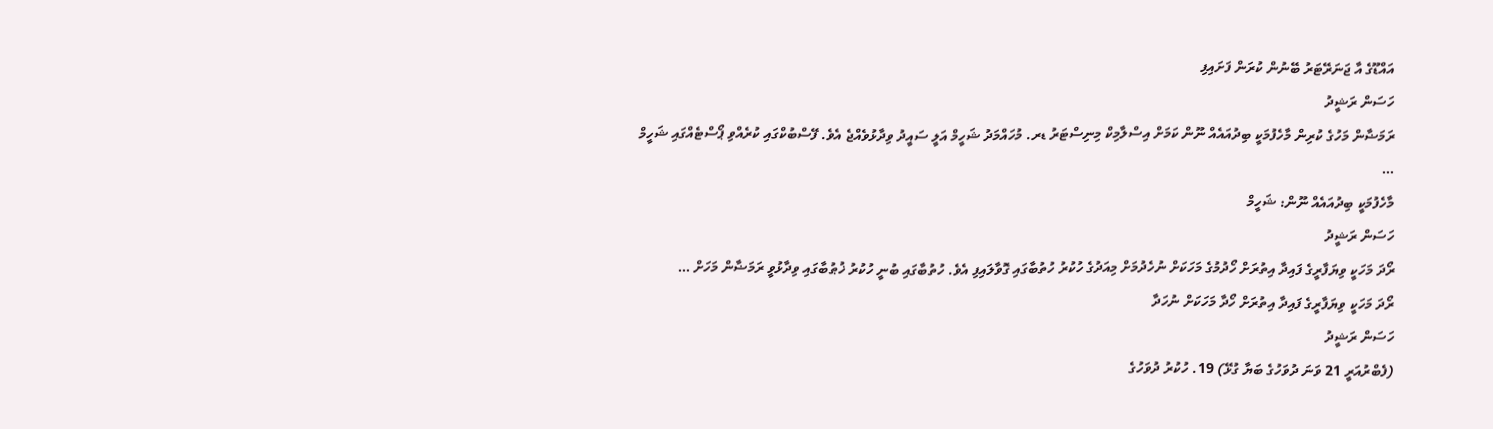އައްޑޫގެ އާ ޖަނަރޭޓަރު ބޭނުން ކުރަން ފަށައިފި
ހަސަން ރަޝީދު
ރަމަޟާން މަހުގެ ކުރިން މާހެފުމަކީ ބިދުއައެއް ނޫން ކަމަށް އިސްލާމިކް މިނިސްޓަރު ޑރ. މުހައްމަދު ޝަހީމް އަލީ ސައީދު ވިދާޅުވެއްޖެ އެވެ. ފޭސްބުކްގައި ކުރެއްވި ޕޯސްޓެއްގައި ޝަހީމް …
މާހެފުމަކީ ބިދުއައެއް ނޫން: ޝަހީމް
ހަސަން ރަޝީދު
ރޯދަ މަހަކީ ވިޔަފާރީގެ ފައިދާ އިތުރަށް ހޯދުމުގެ މަހަކަށް ނުހެދުމަށް މިއަދުގެ ހުކުރު ހުތުބާގައި ގޮވާލައިފި އެވެ. ހުތުބާގައި ބުނީ ހުކުރު ޚުޠުބާގައި ވިދާޅުވީ ރަމަޟާން މަހަށް …
ރޯދަ މަހަކީ ވިޔަފާރީގެ ފައިދާ އިތުރަށް ހޯދާ މަހަކަށް ނުހަދާ
ހަސަން ރަޝީދު
(ފެބްރުއަރީ 21 ވަނަ ދުވަހުގެ ބަޔާ ގުޅޭ) 19. ހުކުރު ދުވަހުގެ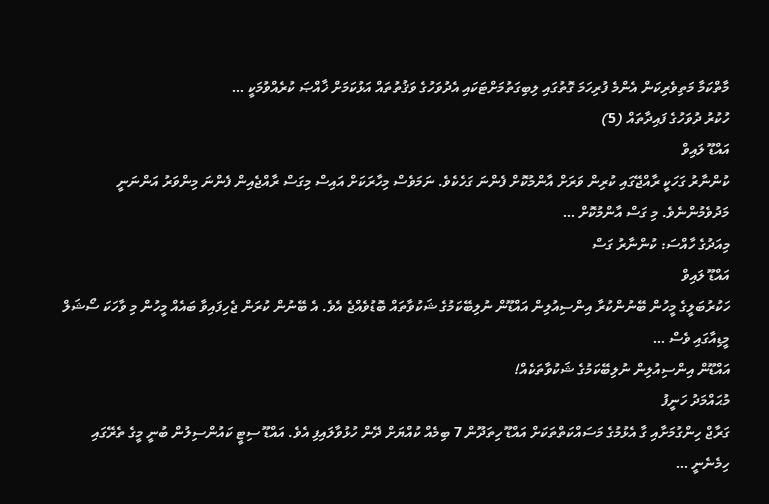މާތްކަމާ މަތިވެރިކަން އެންމެ ފުރިހަމަ ގޮތުގައި ލިބިގަތުމަށްޓަކައި އެދުވަހުގެ ވަޤުތުތައް އަޅުކަމަށް ޚާއްޞަ ކުރެއްވުމަކީ …
ހުކުރު ދުވަހުގެ ފައިދާތައް (5)
އައްޑޫ ލައިވް
ކުންނާރު ގަހަކީ ރާއްޖޭގައި ކުރިން ވަރަށް އާންމުކޮށް ފެންނަ ގަހެކެވެ. ނަމަވެސް މިހާރަކަށް އައިސް މިގަސް ރާއްޖެއިން ފެންނަ މިންވަރު އަންނަނީ މަދުވެމުންނެވެ. މި ގަސް އާންމުކޮށް …
މިއަދުގެ ހާއްސަ: ކުންނާރު ގަސް
އައްޑޫ ލައިވް
ހަކުރުބަލީގެ މީހުން ބޭނުންކުރާ އިންސިއުލިން އައްޑޫން ނުލިބޭކަމުގެ ޝަކުވާތައް ބޮޑުވެއްޖެ އެވެ. އެ ބޭނުން ކުރަން ޖެހިފައިވާ ބައެއް މީހުން މި ވާހަކަ ސޯޝަލް މީޑިއާގައި ވެސް …
އައްޑޫން އިންސިއުލިން ނުލިބޭކަމުގެ ޝަކުވާތަކެއް!
މުޙައްމަދު ހަނީފު
ގަރާޖް ހިންގުމަށާއި ގާ އެޅުމުގެ މަސައްކަތްތަކަށް އައްޑޫ ހިތަދޫން 7 ބިމެއް ކުއްޔަށް ދޭން ހުޅުވާލައިފި އެވެ. އައްޑޫ ސިޓީ ކައުންސިލުން ބުނީ މީގެ ތެރޭގައި ހިމެނެނީ …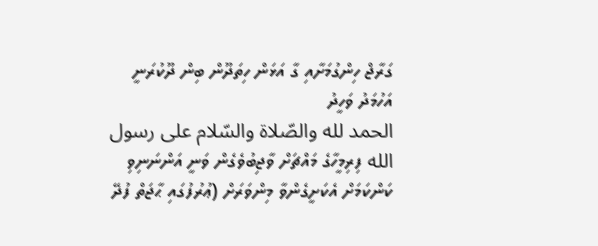ގަރާޖް ހިންގުމަށާއި ގާ އަޅަން ހިތަދޫން ބިން ދޫކުރަނީ
އަހުމަދު ވަހީދު
الحمد لله والصّلاة والسّلام على رسول الله ފިރިމީހާގެ މައްޗަށް ވާޖިބުވެގެން ވަނީ އަންނަނިވި ކަންކަމަށް އެކަށީގެންވާ މިންވަރަށް (ޢުރުފުގައި ޙާޖަތް ފުދޭ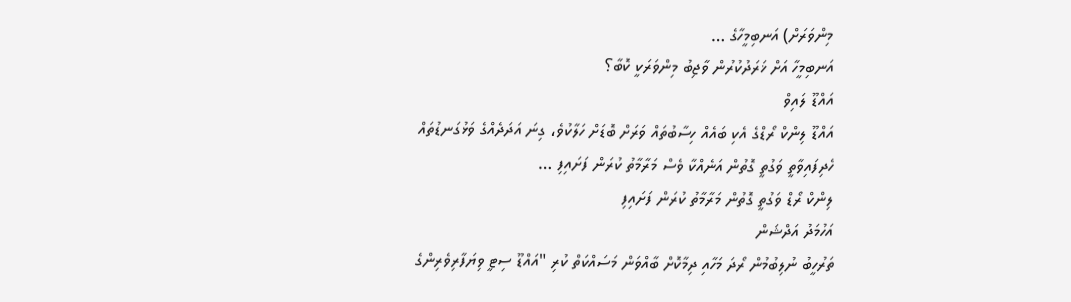މިންވަރަށް) އަނބިމީހާގެ …
އަނބިމީހާ އަށް ޚަރަދުކުރުން ވާޖިބު މިންވަރަކީ ކޮބާ؟
އައްޑޫ ލައިވް
އައްޑޫ ލިންކް ރޯޑްގެ އެކި ބައެއް ހިސާބުތައް ވަރަށް ބޮޑަށް ހަލާކުވެ، ގިނަ އަދަދެއްގެ ވަޅުގަނޑުތައް ހެދިފައިވާތީ ވަގުތީ ގޮތުން އަނެއްކާ ވެސް މަރާމާތު ކުރަން ފަށައިފި …
ލިންކް ރޯޑް ވަގުތީ ގޮތުން މަރާމާތު ކުރަން ފަށައިފި
އަހުމަދު އަދްޝަން
ތަރުހީބު ނުލިބުމުން ރޯދަ މަހާއި ދިމާކޮށް ބާއްވަން މަސައްކަތް ކުރި "އައްޑޫ ސިޓީ ވިޔަފާރިވެރިންގެ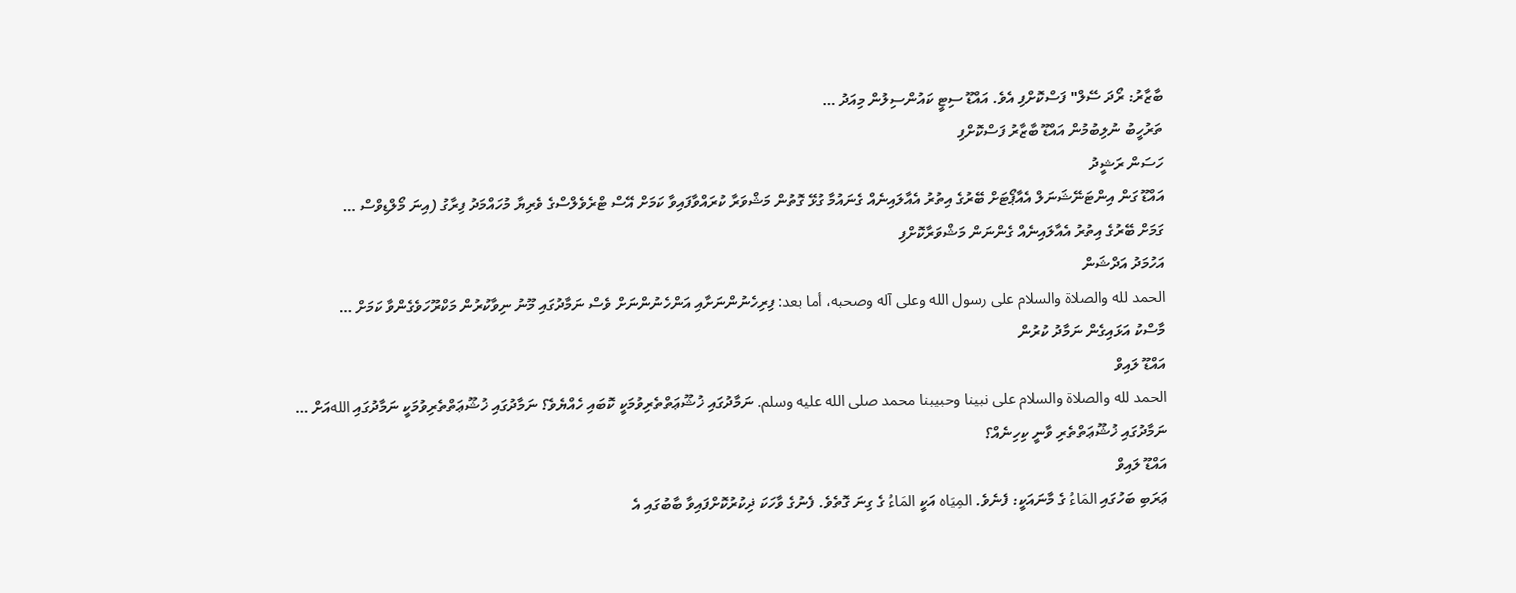ބާޒާރު: ރޯދަ ސޭލް" ފަސްކޮށްފި އެވެ. އައްޑޫ ސިޓީ ކައުންސިލުން މިއަދު …
ތަރުހީބު ނުލިބުމުން އައްޑޫ ބާޒާރު ފަސްކޮށްފި
ހަސަން ރަޝީދު
އައްޑޫ ގަން އިންޓަނޭޝަނަލް އެއާޕޯޓަށް ބޭރުގެ އިތުރު އެއާލައިނެއް ގެނައުމާ ގުޅޭ ގޮތުން މަޝްވަރާ ކުރައްވާފައިވާ ކަމަށް އޭސް ޓްރެވެލްސްގެ ވެރިޔާ މުހައްމަދު ފިރާގު (އިނަ މޯލްޑިވްސް …
ގަމަށް ބޭރުގެ އިތުރު އެއާލައިނެއް ގެންނަން މަޝްވަރާކޮށްފި
އަހުމަދު އަދްޝަން
الحمد لله والصلاة والسلام على رسول الله وعلى آله وصحبه، أما بعد: ފިރިހެނުންނަށާއި އަންހެނުންނަށް ވެސް ނަމާދުގައި މޫނު ނިވާކުރުން މަކްރޫހަވެގެންވާ ކަމަށް …
މާސްކު އަޅައިގެން ނަމާދު ކުރުން
އައްޑޫ ލައިވް
الحمد لله والصلاة والسلام على نبينا وحبيبنا محمد صلى الله عليه وسلم. ނަމާދުގައި ޚުޝޫޢަތްތެރިވުމަކީ ކޮބައި ހެއްޔެވެ؟ ނަމާދުގައި ޚުޝޫޢަތްތެރިވުމަކީ ނަމާދުގައި اللهއަށް …
ނަމާދުގައި ޚުޝޫޢަތްތެރި ވާނީ ކިހިނެއް؟
އައްޑޫ ލައިވް
ޢަރަބި ބަހުގައި المَاءُ ގެ މާނައަކީ: ފެނެވެ. المِيَاه އަކީ المَاءُ ގެ ގިނަ ގޮތެވެ. ފެނުގެ ވާހަކަ ޛިކުރުކޮށްފައިވާ ބާބުގައި އެ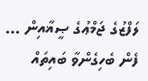ލަފްޒުގެ ޖަމްޢުގެ ޞީޣާއިން …
ފެން ބެހިގެންވާ ބައިތައް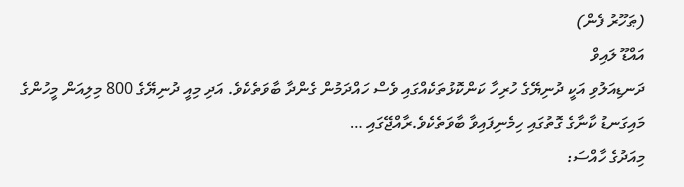(ޠަހޫރު ފެން)
އައްޑޫ ލައިވް
ދަނޑިއަލުވި އަކީ ދުނިޔޭގެ ހުރިހާ ކަންކޮޅުތަކެއްގައި ވެސް ހައްދަމުން ގެންދާ ބާވަތެކެވެ. އަދި މިއީ ދުނިޔޭގެ 800 މިލިއަން މީހުންގެ މައިގަނޑު ކާނާގެ ގޮތުގައި ހިމެނިފައިވާ ބާވަތެކެވެ.ރާއްޖޭގައި …
މިއަދުގެ ހާއްސަ: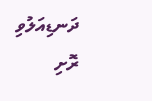ދަނޑިއަލުވި ރޮށި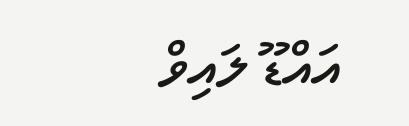އައްޑޫ ލައިވް